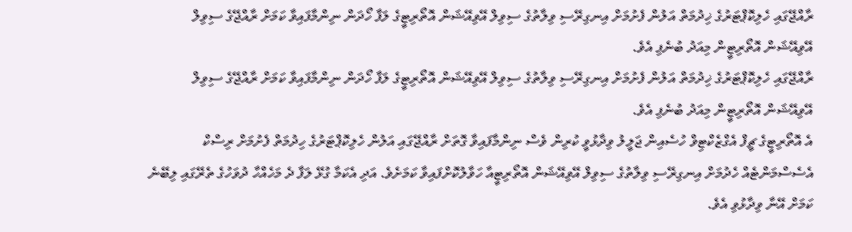ރާއްޖޭގައި ހެލިކޮޕްޓަރުގެ ޚިދުމަތް އަލުން ފެށުމަށް އިނގިރޭސި ވިލާތުގެ ސިވިލް އޭވިއޭޝަން އޮތޯރިޓީގެ ލަފާ ހޯދަން ނިންމާފައިވާ ކަމަށް ރާއްޖޭގެ ސިވިލް އޭވިއޭޝަން އޮތޯރިޓީން މިއަދު ބުނެފި އެވެ.
ރާއްޖޭގައި ހެލިކޮޕްޓަރުގެ ޚިދުމަތް އަލުން ފެށުމަށް އިނގިރޭސި ވިލާތުގެ ސިވިލް އޭވިއޭޝަން އޮތޯރިޓީގެ ލަފާ ހޯދަން ނިންމާފައިވާ ކަމަށް ރާއްޖޭގެ ސިވިލް އޭވިއޭޝަން އޮތޯރިޓީން މިއަދު ބުނެފި އެވެ.
އެ އޮތޯރިޓީގެ ޗީފް އެގްޒެކްޓިވް ހުސެއިން ޖަލީލު ވިދާޅުވީ ކުރިން ވެސް ނިންމާފައިވާ ގޮތަށް ރާއްޖޭގައި އަލުން ހެލިކޮޕްޓަރުގެ ހިދުމަތް ފެށުމަށް ރިސްކް އެސެސްމަންޓެއް ހެދުމަށް އިނގިރޭސި ވިލާތުގެ ސިވިލް އޭވިއޭޝަން އޮތޯރިޓީއާ ހަވާލުކޮށްފައިވާ ކަމަށެވެ. އަދި އެކަމާ ގުޅޭ ލަފާ ދެ މަހެއްހާ ދުވަހުގެ ތެރޭގައި ލިބޭނެ ކަމަށް އޭނާ ވިދާޅުވި އެވެ.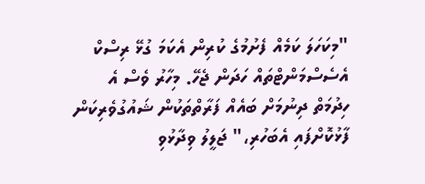"މިކަހަލަ ކަމެއް ފެށުމުގެ ކުރިން އެކަމަ ގުޅޭ ރިސްކް އެސެސްމަންޓްތައް ހަދަން ޖެހޭ. މިހާރު ވެސް އެ ހިދުމަތް ދިނުމަށް ބައެއް ފަރާތްތަކުން ޝައުގުވެރިކަން ފާޅުކޮށްފައި އެބަހުރި،" ޖަލީލު ވިދާޅުވި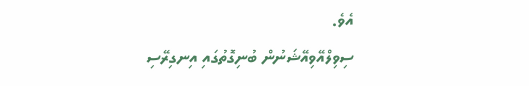އެވެ.
ސިވިލްއޭވިއޭޝަނުން ބުނިގޮތުގައި އިނގިރޭސި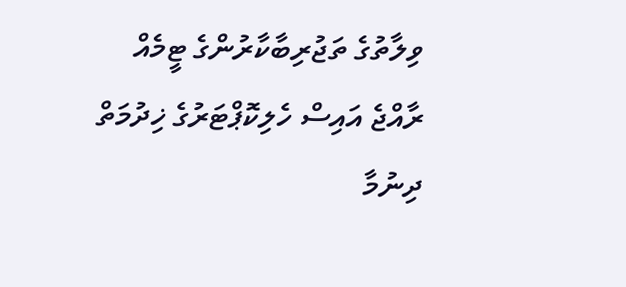ވިލާތުގެ ތަޖުރިބާކާރުންގެ ޓީމެއް ރާއްޖެ އައިސް ހެލިކޮޕްޓަރުގެ ޚިދުމަތް ދިނުމާ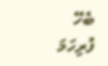ބެހޭ ފުރިހަމަ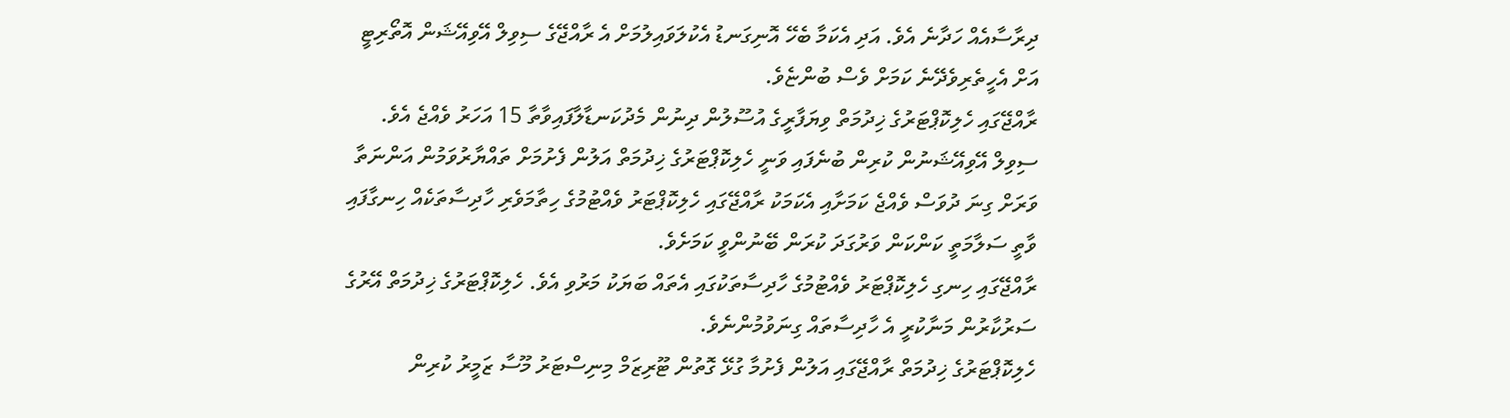ދިރާސާއެއް ހަދާނެ އެވެ. އަދި އެކަމާ ބެހޭ އޮނިގަނޑު އެކުލަވައިލުމަށް އެ ރާއްޖޭގެ ސިވިލް އޭވިއޭޝަން އޮތޯރިޓީ އަށް އެހީތެރިވެދޭނެ ކަމަށް ވެސް ބުންޏެވެ.
ރާއްޖޭގައި ހެލިކޮޕްޓަރުގެ ޚިދުމަތް ވިޔަފާރީގެ އުސޫލުން ދިނުން މެދުކަނޑާލާފައިވާތާ 15 އަހަރު ވެއްޖެ އެވެ.
ސިވިލް އޭވިއޭޝަނުން ކުރިން ބުނެފައި ވަނީ ހެލިކޮޕްޓަރުގެ ޚިދުމަތް އަލުން ފެށުމަށް ތައްޔާރުވަމުން އަންނަތާ ވަރަށް ގިނަ ދުވަސް ވެއްޖެ ކަމަށާއި އެކަމަކު ރާއްޖޭގައި ހެލިކޮޕްޓަރު ވެއްޓުމުގެ ހިތާމަވެރި ހާދިސާތަކެއް ހިނގާފައި ވާތީ ސަލާމަތީ ކަންކަން ވަރުގަދަ ކުރަން ބޭނުންވީ ކަމަށެވެ.
ރާއްޖޭގައި ހިނގި ހެލިކޮޕްޓަރު ވެއްޓުމުގެ ހާދިސާތަކުގައި އެތައް ބަޔަކު މަރުވި އެވެ. ހެލިކޮޕްޓަރުގެ ޚިދުމަތް އޭރުގެ ސަރުކާރުން މަނާކުރީ އެ ހާދިސާތައް ގިނަވުމުންނެވެ.
ހެލިކޮޕްޓަރުގެ ޚިދުމަތް ރާއްޖޭގައި އަލުން ފެށުމާ ގުޅޭ ގޮތުން ޓޫރިޒަމް މިނިސްޓަރު މޫސާ ޒަމީރު ކުރިން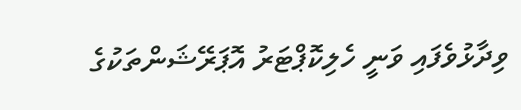ވިދާޅުވެފައި ވަނީ ހެލިކޮޕްޓަރު އޮޕަރޭޝަންތަކުގެ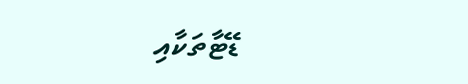ޑޭޓާތަކާއި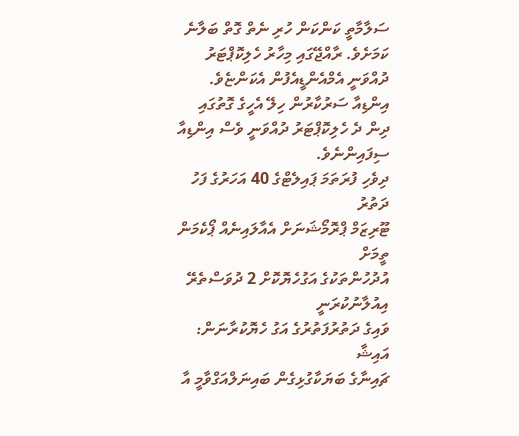ސަލާމާތީ ކަންކަން ހުރި ނެތް ގޮތް ބަލާނެ ކަމަށެވެ. ރާއްޖޭގައި މިހާރު ހެލިކޮޕްޓަރު ދުއްވަނީ އެމްއެންޑީއެފުން އެކަންޏެވެ. އިންޑިއާ ސަރުކާރުން ހިލޭ އެހީގެ ގޮތުގައި ދިން ދެ ހެލިކޮޕްޓަރު ދުއްވަނީ ވެސް އިންޑިއާ ސިފައިންނެވެ.
ދިވެހި ފުރަތަމަ ޕައިލެޓްގެ 40 އަހަރުގެ ފަހު ދަތުރު
ޓޫރިޒަމް ޕްރޮމޯޝަނަށް އެއާލައިނެއް ޕޯކެމަން ތީމަށް
އުދުހުންތަކުގެ އަގުހެޔޮކޮށް 2 ދުވަސްތެރޭ އިއުލާނުކުރަނީ
ވައިގެ ދަތުރުފަތުރުގެ އަގު ހެޔޮކުރާނަން: އައިޝާ
ޗައިނާގެ ބަޔަކާގުޅިގެން ބައިނަލްއަގްވާމީ އާ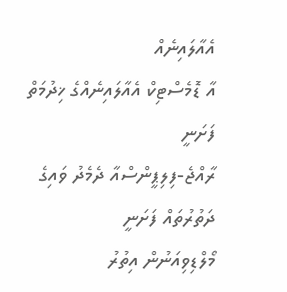އެއާލައިނެއް
އާ ޑޮމެސްޓިކް އެއާލައިނެއްގެ ޚިދުމަތް ފަށަނީ
ރާއްޖެ-ފިލިޕީންސްއާ ދެމެދު ވައިގެ ދަތުރުތައް ފަށަނީ
މޯލްޑިވިއަނުން އިތުރު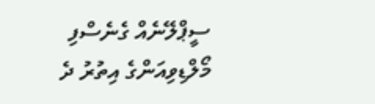ސީޕްލޭނެއް ގެނެސްފި
މޯލްޑިވިއަންގެ އިތުރު ދެ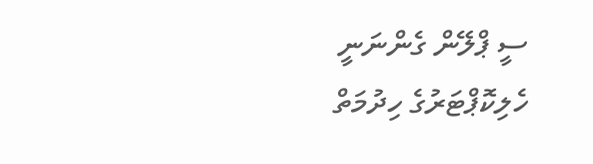ސީ ޕްލޭން ގެންނަނީ
ހެލިކޮޕްޓަރުގެ ހިދުމަތް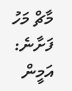މާޗް މަހު ފަށާނެ: އަމީން